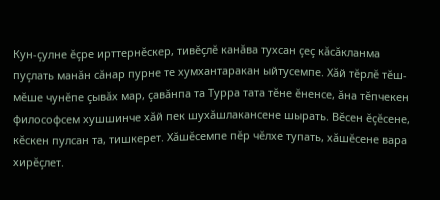Кун-çулне ĕçре ирттернĕскер, тивĕçлĕ канăва тухсан çеç кăсăкланма пуçлать манăн сăнар пурне те хумхантаракан ыйтусемпе. Хăй тĕрлĕ тĕш-мĕше чунĕпе çывăх мар, çавăнпа та Турра тата тĕне ĕненсе, ăна тĕпчекен философсем хушшинче хăй пек шухăшлакансене шырать. Вĕсен ĕçĕсене, кĕскен пулсан та, тишкерет. Хăшĕсемпе пĕр чĕлхе тупать, хăшĕсене вара хирĕçлет.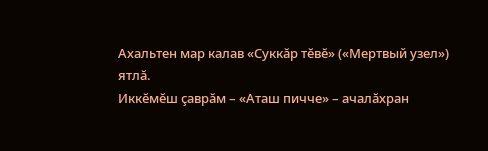Ахальтен мар калав «Суккăр тĕвĕ» («Мертвый узел») ятлă.
Иккĕмĕш çаврăм – «Аташ пичче» – ачалăхран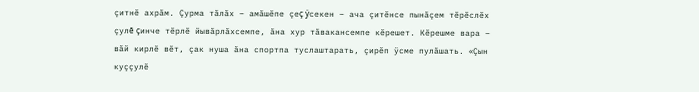çитнĕ ахрăм. Çурма тăлăх – амăшĕпе çеç ÿсекен – ача çитĕнсе пынăçем тĕрĕслĕх çулĕ çинче тĕрлĕ йывăрлăхсемпе, ăна хур тăвакансемпе кĕрешет. Кĕрешме вара – вăй кирлĕ вĕт, çак нуша ăна спортпа туслаштарать, çирĕп ÿсме пулăшать. «Çын куççулĕ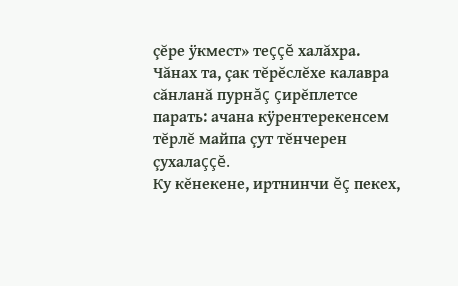çĕре ÿкмест» теççĕ халăхра. Чăнах та, çак тĕрĕслĕхе калавра сăнланă пурнăç çирĕплетсе парать: ачана кÿрентерекенсем тĕрлĕ майпа çут тĕнчерен çухалаççĕ.
Ку кĕнекене, иртнинчи ĕç пекех,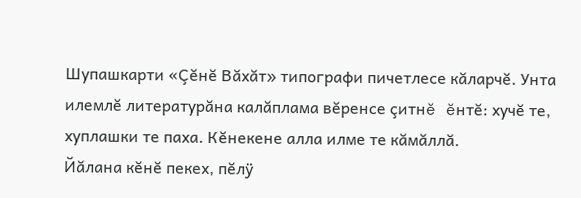Шупашкарти «Çĕнĕ Вăхăт» типографи пичетлесе кăларчĕ. Унта илемлĕ литературăна калăплама вĕренсе çитнĕ ĕнтĕ: хучĕ те, хуплашки те паха. Кĕнекене алла илме те кăмăллă.
Йăлана кĕнĕ пекех, пĕлÿ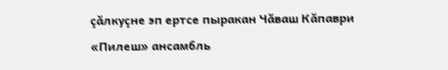çăлкуçне эп ертсе пыракан Чăваш Кăпаври «Пилеш» ансамбль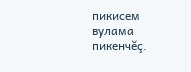пикисем вулама пикенчĕç.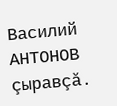Василий АНТОНОВ çыравçă.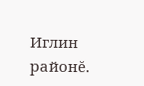Иглин районĕ.